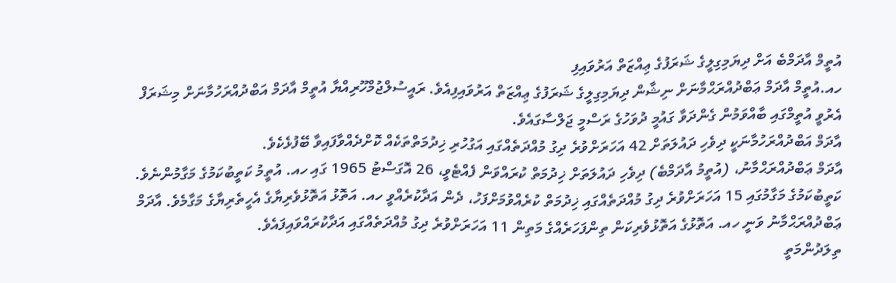އުތީމް އާދަމްބެ އަށް ދިޔަމިގިލީގެ ޝަރަފުގެ ޢިއްޒަތް އަރުވައިފި
ހއ.އުތީމް އާދަމް ޢަބްދުއްރަޙްމާނަށް ނިޝާން ދިޔަމިގިލީގެ ޝަރަފުގެ ޢިއްޒަތް އަރުވައިފިއެވެ. ރައީސުލްޖުމްހޫރިއްޔާ އުތީމް އާދަމް އަބްދުއްރަހުމާނަށް މިޝަރަފް އެރުވީ އުތީމްގައި ބާއްވަމުން ގެންދަވާ ގައުމީ ދުވަހުގެ ރަސްމީ ޖަލްސާގައެވެ.
އާދަމް އަބްދުއްރަހުމާނަކީ ދިވެހި ދައުލަތަށް 42 އަހަރަށްވުރެ ދިގު މުއްދަތެއްގައި އަގުހުރި ޚިދުމަތްތަކެއް ކޮށްދެއްވާފައިވާ ބޭފުޅެކެވެ.
އާދަމް ޢަބްދުއްރަޙްމާނު، (އުތީމު އާދަމްބެ) ދިވެހި ދައުލަތަށް ޚިދުމަތް ކުރައްވަން ފެއްޓެވީ، 26 އޮގަސްޓު 1965 ގައި ހއ. އުތީމު ކަތީބުކަމުގެ މަގާމުންނެވެ. ކަތީބުކަމުގެ މަގާމުގައި 15 އަހަރަށްވުރެ ދިގު މުއްދަތެއްގައި ޚިދުމަތް ކުރެއްވުމަށްފަހު، ދެން އަދާކުރެއްވީ ހއ. އަތޮޅު އަތޮޅުވެރިޔާގެ އެހީތެރިޔާގެ މަގާމެވެ. އާދަމް ޢަބްދުއްރަޙްމާނު ވަނީ ހއ. އަތޮޅުގެ އަތޮޅުވެރިކަން ތިންފަހަރެއްގެ މަތިން 11 އަހަރަށްވުރެ ދިގު މުއްދަތެއްގައި އަދާކުރައްވައިފައެވެ.
ތިލަދުންމަތީ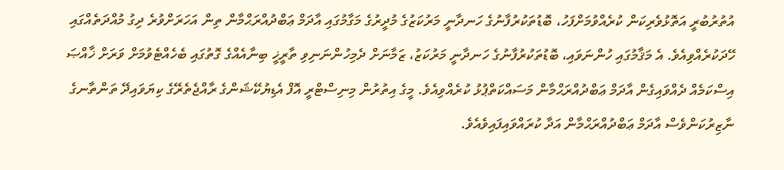އުތުރުބުރީ އަތޮޅުވެރިކަން ކުރެއްވުމަށްފަހު، ބޮޑުތަކުރުފާނުގެ ހަނދާނީ މަރުކަޒުގެ މުދީރުގެ މަގާމުގައި އާދަމް ޢަބްދުއްރަޙްމާން ތިން އަހަރަށްވުރެ ދިގު މުއްދަތެއްގައި ހޭދަކުރެއްވިއެވެ. އެ މަޤާމުގައި ހުންނަވައި، ބޮޑުތަކުރުފާނުގެ ހަނދާނީ މަރުކަޒު، ޒަމާނަށް ދެމިހުންނަނިވި ތާރީޚީ ބިނާއެއްގެ ގޮތުގައި ބެހެއްޓެވުމަށް ވަރަށް ޚާއްޞަ އިސްކަމެއް ދެއްވައިގެން އާދަމް ޢަބްދުއްރަޙްމާން މަސައްކަތްޕުޅު ކުރެއްވިއެވެ. މީގެ އިތުރުން މިނިސްޓްރީ އޮފް އެޑިޔުކޭޝަންގެ ރާއްޖެތެރޭގެ ކިޔަވައިދޭ ތަންތާނގެ ނާޒިރުކަންވެސް އާދަމް ޢަބްދުއްރަޙްމާން އަދާ ކުރައްވައިފައިވެއެވެ.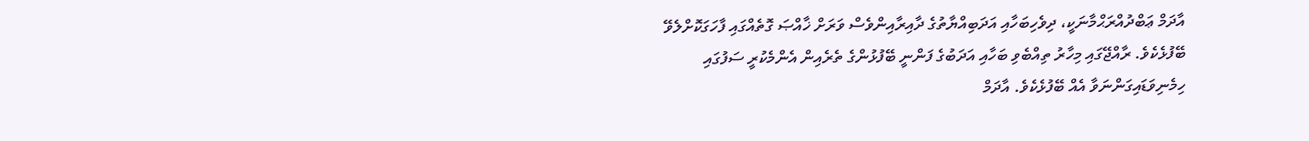އާދަމް ޢަބްދުއްރަޙްމާނަކީ، ދިވެހިބަހާއި އަދަބިއްޔާތުގެ ދާއިރާއިންވެސް ވަރަށް ޚާއްޞަ ގޮތެއްގައި ފާހަގަކޮށްލެވޭ ބޭފުޅެކެވެ. ރާއްޖޭގައި މިހާރު ތިއްބެވި ބަހާއި އަދަބުގެ ފަންނީ ބޭފުޅުންގެ ތެރެއިން އެންމެކުރީ ސަފުގައި ހިމެނިވަޑައިގަންނަވާ އެއް ބޭފުޅެކެވެ. އާދަމް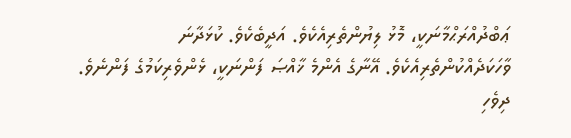ޢަބްދުއްރަޙްމާނަކީ، މޮޅު ލިޔުންތެރިއެކެވެ. އަދީބެކެވެ. ކުޅަދާނަ ވާހަކަދެއްކުންތެރިއެކެވެ. އޭނާގެ އެންމެ ޚާއްޞަ ފަންނަކީ، ޅެންވެރިކަމުގެ ފަންނެވެ. ދިވެހި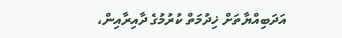އަދަބިއްޔާތަށް ޚިދުމަތް ކުރުމުގެ ދާއިރާއިން،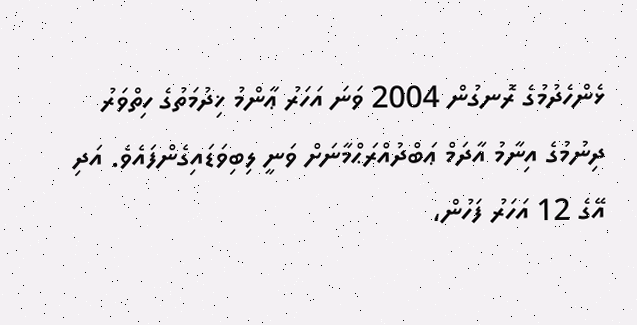ޅެންހެދުމުގެ ރޮނގުން 2004 ވަނަ އަހަރު ޢާންމު ޚިދުމަތުގެ ހިތްވަރު ދިނުމުގެ އިނާމު އާދަމް ޢަބްދުއްރަޙްމާނަށް ވަނީ ލިބިވަޑައިގެންފައެވެ. އަދި އޭގެ 12 އަހަރު ފަހުން،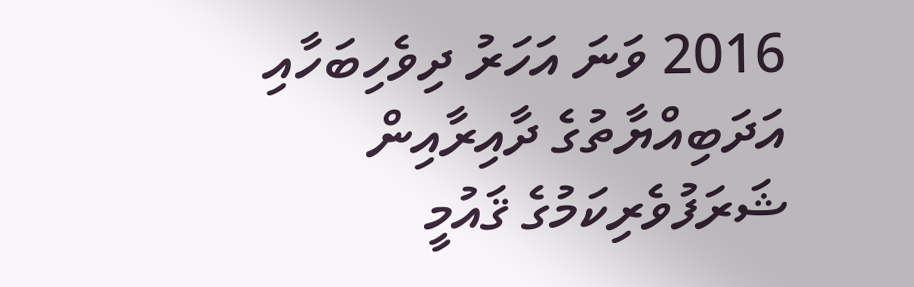2016 ވަނަ އަހަރު ދިވެހިބަހާއި އަދަބިއްޔާތުގެ ދާއިރާއިން ޝަރަފުވެރިކަމުގެ ޤައުމީ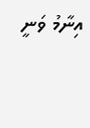އިނާމު ވަނީ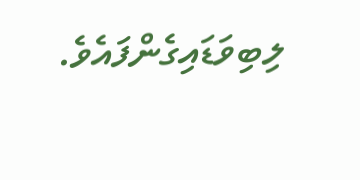ލިބިވަޑައިގެންފައެވެ.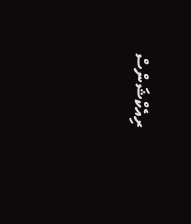ރިއެކްޝަންސް